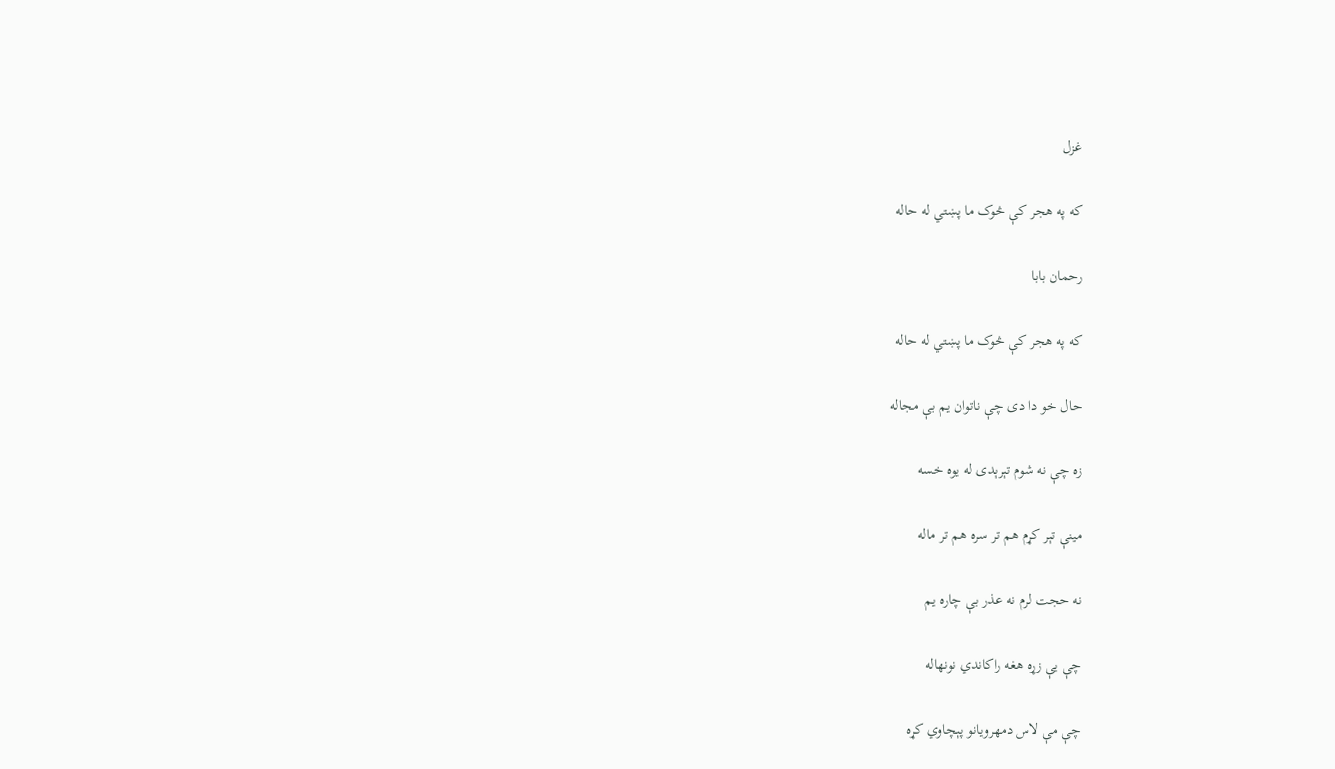غزل

که په هجر کې څوک ما پښتي له حاله

رحمان بابا

که په هجر کې څوک ما پښتي له حاله

حال خو دا دی چې ناتوان يم بې مجاله

زه چې نه شوم تېرېدی له يوه خسه

مينې تېر کړم هم تر سره هم تر ماله

نه حجت لرم نه عذر بې چاره يم

چې يې زړه هغه راکاندي نونهاله

چې مې لاس دمهرويانو پېچاوي کړه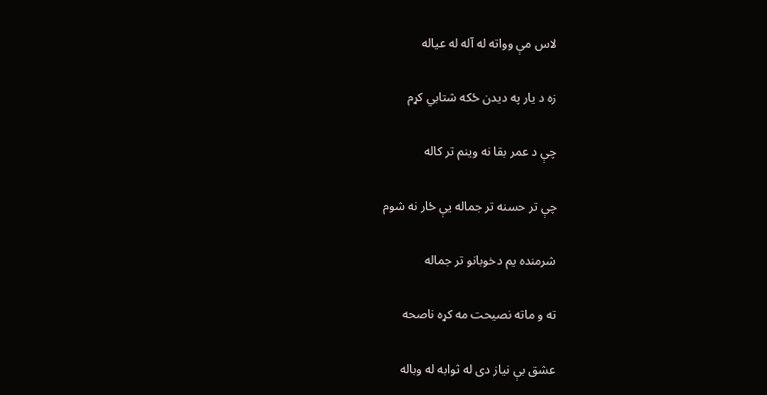لاس مې وواته له آله له عياله

زه د يار په ديدن ځکه شتابي کړم

چې د عمر بقا نه وينم تر کاله

چې تر حسنه تر جماله يې ځار نه شوم

شرمنده يم دخوبانو تر جماله

ته و ماته نصيحت مه کړه ناصحه

عشق بې نياز دی له ثوابه له وباله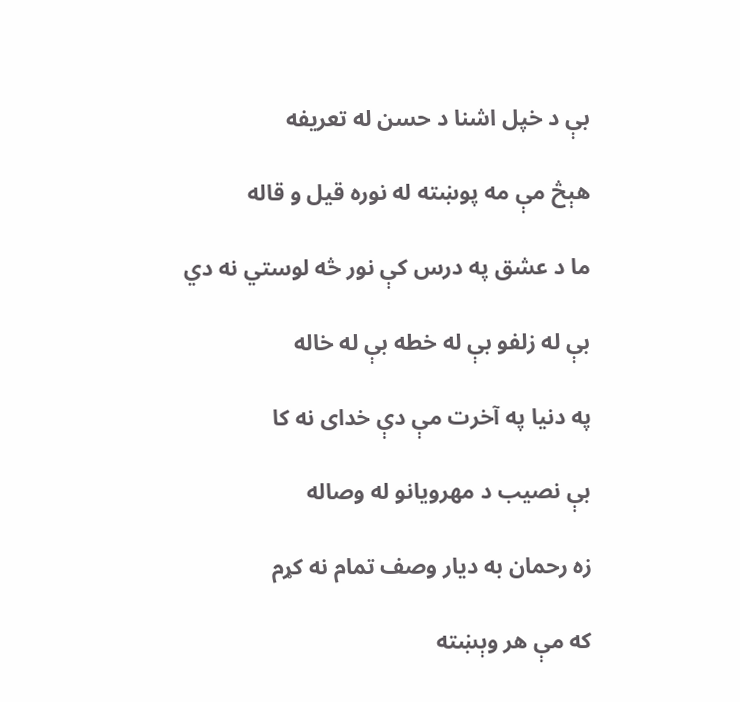بې د خپل اشنا د حسن له تعريفه

هېڅ مې مه پوښته له نوره قيل و قاله

ما د عشق په درس کې نور څه لوستي نه دي

بې له زلفو بې له خطه بې له خاله

په دنيا په آخرت مې دې خدای نه کا

بې نصيب د مهرويانو له وصاله

زه رحمان به ديار وصف تمام نه کړم

که مې هر وېښته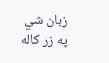زبان شي په زر کاله